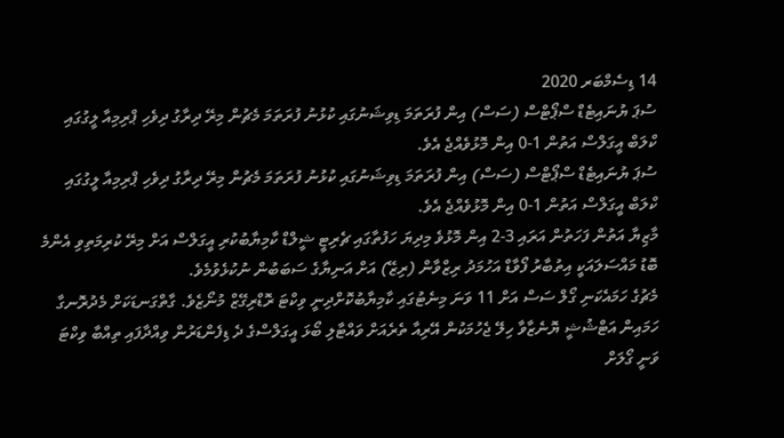14 ޑިސެމްބަރ 2020
ސުޕަ ޔުނައިޓެޑް ސްޕޯޓްސް (ސަސް) އިން ފުރަތަމަ ޑިވިޝަނުގައި ކުޅުނު ފުރަތަމަ މެޗުން މިރޭ ދިރާގު ދިވެހި ޕްރިމިއާ ލީގުގައި ކްލަބް އީގަލްސް އަތުން 1-0 އިން މޮޅުވެއްޖެ އެވެ.
ސުޕަ ޔުނައިޓެޑް ސްޕޯޓްސް (ސަސް) އިން ފުރަތަމަ ޑިވިޝަނުގައި ކުޅުނު ފުރަތަމަ މެޗުން މިރޭ ދިރާގު ދިވެހި ޕްރިމިއާ ލީގުގައި ކްލަބް އީގަލްސް އަތުން 1-0 އިން މޮޅުވެއްޖެ އެވެ.
މާޒިޔާ އަތުން ފަހަތުން އަރައި 3-2 އިން މޮޅުވެ މިދިޔަ ހަފުތާގައި ޗެރިޓީ ޝީލްޑް ކާމިޔާބުކުރި އީގަލްސް އަށް މިރޭ ކުރިމަތިވި އެންމެ ބޮޑު މައްސަލައަކީ އިތުބާރު ފޯވާޑް އަހުމަދު ރިޒްވާން (ރިޒޭ) އަށް އަނިޔާގެ ސަބަބުން ނުކުޅެވުމެވެ.
މެޗުގެ ހަމައެކަނި ގޯލް ސަސް އަށް 11 ވަނަ މިނެޓުގައި ކާމިޔާބުކޮށްދިނީ ވިކްޓަ ރޮޑްރިގޭޒް މުނޯޒެވެ. ގާތްގަނޑަކަށް މެދުރޮނގާ ހަމައިން އަޓްޝުޝީ ޔޮނެޒާވާ ހިލޭ ޖެހުމަކުން އޭރިއާ ތެރެއަށް ވައްޓާލި ބޯޅަ އީގަލްސްގެ ދެ ޑިފެންޑަރުން ވިއްދާފައި ތިއްބާ ވިކްޓަ ވަނީ ގޯލަށް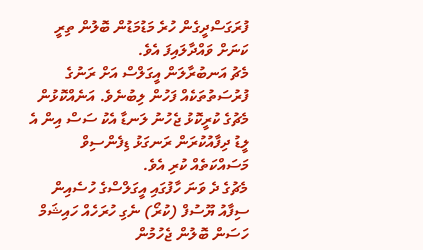ފުރަގަސްދީގެން ހުރެ މަޑުމަޑުން ބޮލުން ތިރީ ކަނަށް ވައްދާލައިފަ އެވެ.
މެޗު އަނބުރާލަން އީގަލްސް އަށް ރަނުގެ ފުރުސަތުތަކެއް ފަހުން ލިބުނެވެ. އަނެއްކޮޅުން މެޗުގެ ކުރީކޮޅު ޖެހުނު ލަނޑާ އެކު ސަސް އިން އެ ލީޑު ދިފާއުކުރަން ރަނގަޅު ޑިފެންސިވް މަސައްކަތެއް ކުރި އެވެ.
މެޗުގެ ދެ ވަނަ ހާފުގައި އީގަލްސްގެ ހުސެއިން ސިފާއު ޔޫސުފް (ކުރޯ) ނެގި ހުރަހެއް ހައިޝަމް ހަސަން ބޮލުން ޖެހުމުން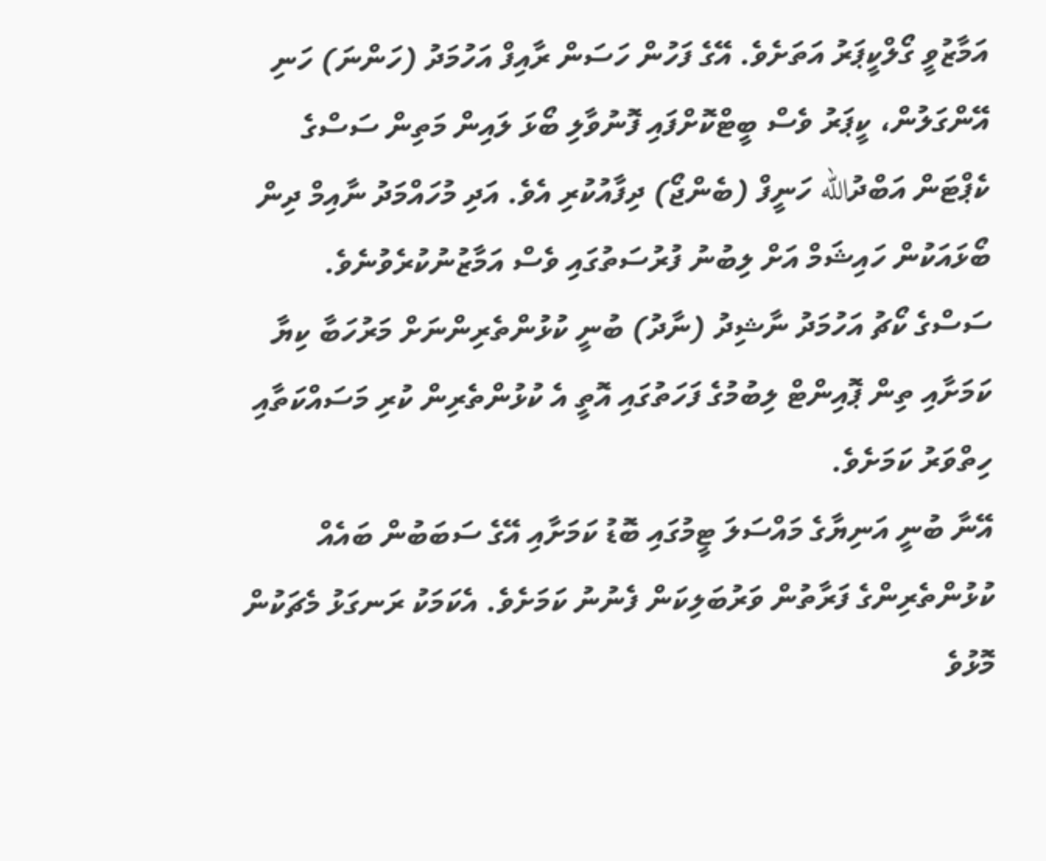އަމާޒުވީ ގޯލްކީޕަރު އަތަށެވެ. އޭގެ ފަހުން ހަސަން ރާއިފް އަހުމަދު (ހަންނަ) ހަނި އޭންގަލުން، ކީޕަރު ވެސް ބީޓްކޮށްފައި ފޮނުވާލި ބޯޅަ ލައިން މަތިން ސަސްގެ ކެޕްޓަން އަބްދުالله ހަނީފް (ބެންޖޯ) ދިފާއުކުރި އެވެ. އަދި މުހައްމަދު ނާއިމް ދިން ބޯޅައަކުން ހައިޝަމް އަށް ލިބުނު ފުރުސަތުގައި ވެސް އަމާޒުނުކުރެވުނެވެ.
ސަސްގެ ކޯޗު އަހުމަދު ނާޝިދު (ނާދު) ބުނީ ކުޅުންތެރިންނަށް މަރުހަބާ ކިޔާ ކަމަށާއި ތިން ޕޮއިންޓް ލިބުމުގެ ފަހަތުގައި އޮތީ އެ ކުޅުންތެރިން ކުރި މަސައްކަތާއި ހިތްވަރު ކަމަށެވެ.
އޭނާ ބުނީ އަނިޔާގެ މައްސަލަ ޓީމުގައި ބޮޑު ކަމަށާއި އޭގެ ސަބަބުން ބައެއް ކުޅުންތެރިންގެ ފަރާތުން ވަރުބަލިކަން ފެނުނު ކަމަށެވެ. އެކަމަކު ރަނގަޅު މެޗަކުން މޮޅުވެ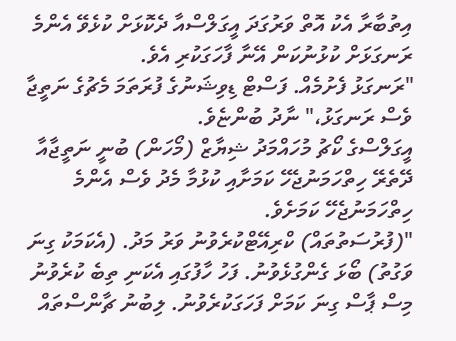އިތުބާރާ އެކު އޮތް ވަރުގަދަ އީގަލްސްއާ ދެކޮޅަށް ކުޅެވޭ އެންމެ ރަނގަޅަށް ކުޅުނުކަން އޭނާ ފާހަގަކުރި އެވެ.
"ރަނގަޅު ފެށުމެއް. ފަސްޓް ޑިވިޝަނުގެ ފުރަތަމަ މެޗުގެ ނަތީޖާ ވެސް ރަނގަޅު،" ނާދު ބުންޏެވެ.
އީގަލްސްގެ ކޯޗު މުހައްމަދު ޝިޔާޒް (މޯހަން) ބުނީ ނަތީޖާއާ ދޭތެރޭ ހިތްހަމަނުޖެހޭ ކަމަށާއި ކުޅުމާ މެދު ވެސް އެންމެ ހިތްހަމަނުޖެހޭ ކަމަށެވެ.
"(ފުރުސަތުތައް) ކްރިއޭޓްކުރެވުނު ވަރު މަދު. (އެކަމަކު ގިނަ ވަގުތު) ބޯޅަ ގެންގުޅެވުނު. ފަހު ހާފުގައި އެކަނި ތިބެ ކުރެވުނު މިސް ޕާސް ގިނަ ކަމަށް ފަހަގަކުރެވުނު. ލިބުނު ޗާންސްތައް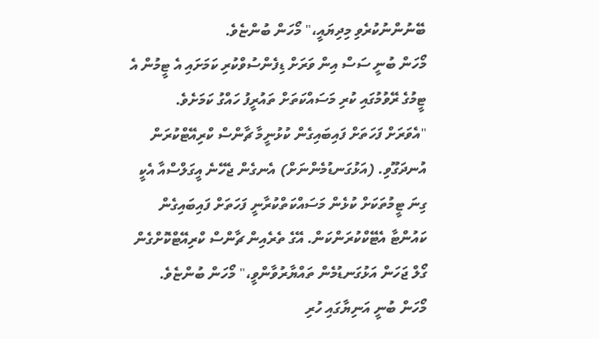ބޭނުންނުކުރެވި މިދިޔައީ،" މޯހަން ބުންޏެވެ.
މޯހަން ބުނީ ސަސް އިން ވަރަށް ޑިފެންސުވްކުރި ކަމަށައި އެ ޓީމުން އެ ޓީމުގެ ރޭވުމުގައި ކުރި މަސައްކަތަށް ތައުރީފު ހައްގު ކަމަށެވެ.
"އެވަރަށް ފަހަތަށް ފައިބައިގެން ކުޅުނީމާ ޗާންސް ކްރިއޭޓްކުރަން އުނދަގޫވި. (އަޅުގަނޑުމެންނަށް) އެނގެން ޖެހޭނެ އީގަލްސްއާ އެކީ ގިނަ ޓީމުތަކަށް ކުޅެން މަސައްކަތްކުރާނީ ފަހަތަށް ފައިބައިގެން ކައުންޓާ އެޓޭކްކުރަންކަން. އޭގެ ތެރެއިން ޗާންސް ކްރިއޭޓްކޮށްގެން ގޯލް ޖަހަން އަޅުގަނޑުމެން ތައްޔާރުވާންވީ،" މޯހަން ބުންޏެވެ.
މޯހަން ބުނީ އަނިޔާގައި ހުރި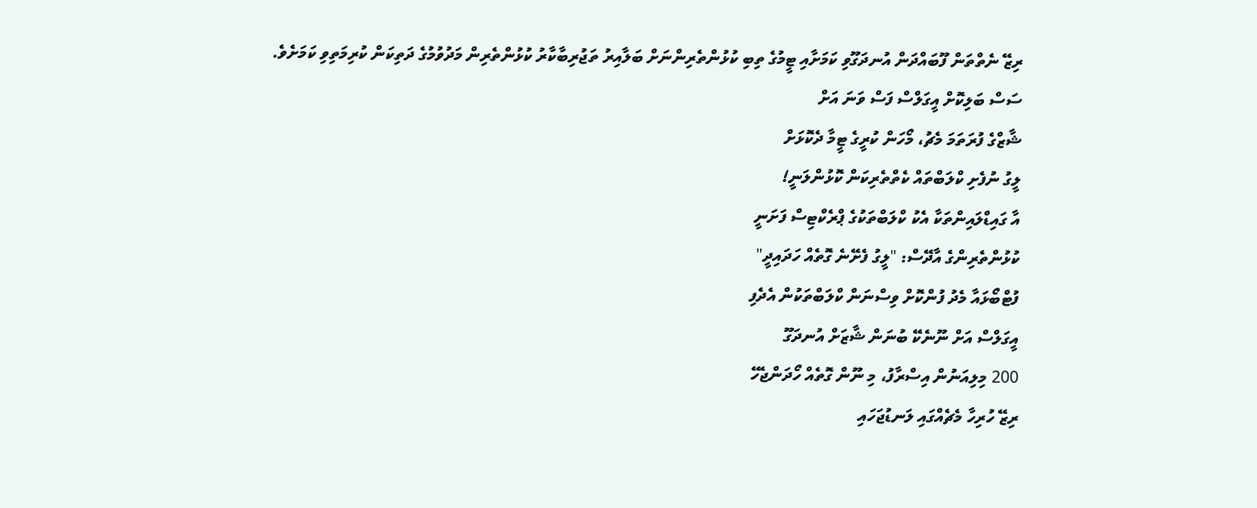ރިޒޭ ނެތްތަން ފޫބައްދަން އުނދަގޫވި ކަމަށާއި ޓީމުގެ ތިބި ކުޅުންތެރިންނަށް ބަލާއިރު ތަޖުރިބާކާރު ކުޅުންތެރިން މަދުވުމުގެ ދަތިކަން ކުރިމަތިވި ކަމަށެވެ.
ސަސް ބަލިކޮށް އީގަލްސް ފަސް ވަނަ އަށް
ޝާޒްގެ ފުރަތަމަ މެޗު، މޯހަން ކުރީގެ ޓީމާ ދެކޮޅަށް
ލީގު ނުފެށި ކްލަބްތައް ކެތްތެރިކަން ކޮޅުންލަނީ!
އާ ގައިޑްލައިންތަކާ އެކު ކްލަބްތަކުގެ ޕްރެކްޓިސް ފަށަނީ
ކުޅުންތެރިންގެ އާދޭސް: "ލީގު ފެށޭނެ ގޮތެއް ހަދައިދީ"
ފުޓްބޯޅައާ މެދު ފުންކޮށް ވިސްނަން ކްލަބްތަކުން އެދެފި
އީގަލްސް އަށް ނޫނެކޭ ބުނަން ޝާޒަށް އުނދަގޫ
200 މިލިއަނުން އިސްރާފު، މި ނޫން ގޮތެއް ހޯދަންޖެހޭ
ރިޒޭ ހުރިހާ މެޗެއްގައި ލަނޑުޖަހައި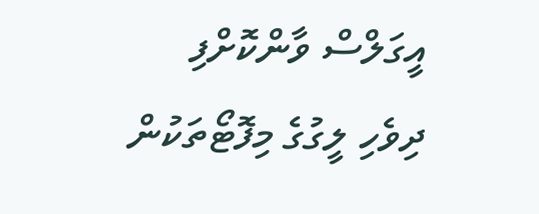އީގަލްސް ވާންކޮށްފި
ދިވެހި ލީގުގެ މިފޮޓޯތަކުން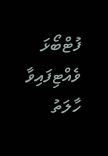ފުޓްބޯޅަ ވެއްޓިފައިވާ ހާލަތު